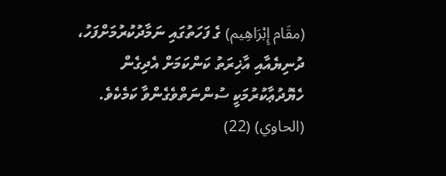(مقَام إِبْرَاهِيم) ގެ ފަހަތުގައި ނަމާދުކުރުމަށްފަހު، ދުނިޔެއާއި އާޚިރަތު ކަންކަމަށް އެދިގެން ހެޔޮދުޢާކުރުމަކީ ސުންނަތްވެގެންވާ ކަމެކެވެ. (الحاوي) (22)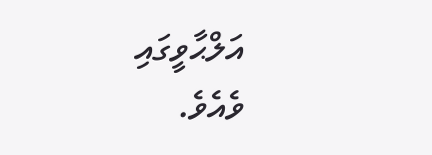އަލްޙާވީގައި ވެއެވެ.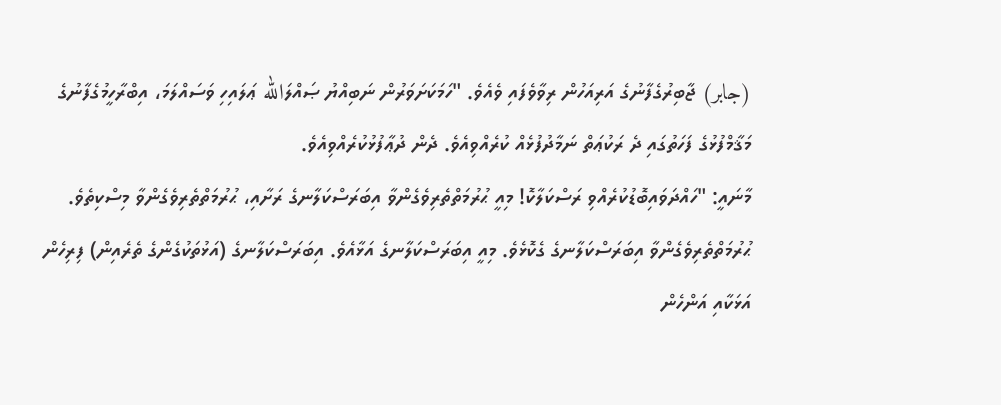(جابر) ޖާބިރުގެފާނުގެ އަރިއަހުން ރިވާވެފައި ވެއެވެ. "ހަމަކަށަވަރުން ނަބިއްޔު ޞައްލަالله ޢަލައިހި ވަސައްލަމަ، އިބްރާހީމުގެފާނުގެ މަޤާމްފުޅުގެ ފަހަތުގައި ދެ ރަކުޢަތް ނަމާދުފުޅެއް ކުރެއްވިއެވެ. ދެން ދުޢާފުޅުކުރެއްވިއެވެ.
މާނައީ: "ހައްދަވައިބޮޑުކުރެއްވި ރަސްކަލާކޮ! މިއީ ޙުރުމަތްތެރިވެގެންވާ އިބަރަސްކަލާނގެ ރަށާއި، ޙުރުމަތްތެރިވެގެންވާ މިސްކިތެވެ. ޙުރުމަތްތެރިވެގެންވާ އިބަރަސްކަލާނގެ ގެކޮޅެވެ. މިއީ އިބަރަސްކަލާނގެ އަޅާއެވެ. އިބަރަސްކަލާނގެ (އަޅުތަކުގެންގެ ތެރެއިން) ފިރިހެން އަޅަކާއި އަންހެން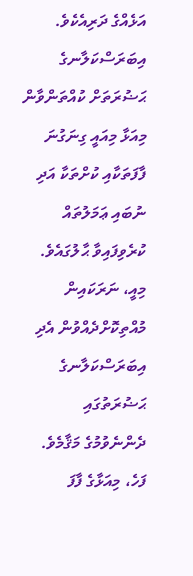އަޅެއްގެ ދަރިއެކެވެ. އިބަރަސްކަލާނގެ ޙަޟުރަތަށް ކުއްތަންވާން މިއަޅާ މިއައީ ގިނަގުނަ ފާފަތަކާއި ކުށްތަކާ އަދި ނުބައި ޢަމަލުތައް ކުރެވިފައިވާ ޙާލުގައެވެ. މިއީ، ނަރަކައިން މުއްތިކޮށްދެއްވުން އެދި އިބަރަސްކަލާނގެ ޙަޟުރަތުގައި ދެންނެވުމުގެ މަޤާމެވެ. ފަހެ، މިއަޅާގެ ފާފަ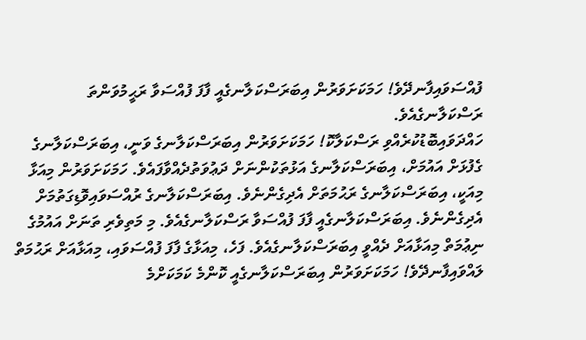ފުއްސަވައިފާނދޭވެ! ހަމަކަށަވަރުން އިބަރަސްކަލާނގެއީ ފާފަ ފުއްސަވާ ރަޙީމުވަންތަ ރަސްކަލާނގެއެވެ.
ހައްދަވައިބޮޑުކުރެއްވި ރަސްކަލާކޮ! ހަމަކަށަވަރުން އިބަރަސްކަލާނގެ ވަނީ، އިބަރަސްކަލާނގެ ގެފުޅަށް އައުމަށް، އިބަރަސްކަލާނގެ އަޅުތަކުންނަށް ދަޢުވަތުދެއްވާފައެވެ. ހަމަކަށަވަރުން މިއަޅާ މިއަކީ، އިބަރަސްކަލާނގެ ރަޙުމަތަށް އެދިގެންނެވެ. އިބަރަސްކަލާނގެ ރުއްސަވައިވޮޑިގަތުމަށް އެދިގެންނެވެ. އިބަރަސްކަލާނގެއީ ފާފަ ފުއްސަވާ ރަސްކަލާނގެއެވެ. މި މަތިވެރި ތަނަށް އައުމުގެ ނިޢުމަތް މިއަޅާއަށް ދެއްވީ އިބަރަސްކަލާނގެއެވެ. ފަހެ، މިއަޅާގެ ފާފަ ފުއްސަވައި، މިއަޅާއަށް ރަޙުމަތް ލައްވައިފާނދޭވެ! ހަމަކަށަވަރުން އިބަރަސްކަލާނގެއީ ކޮންމެ ކަމަކަށްމެ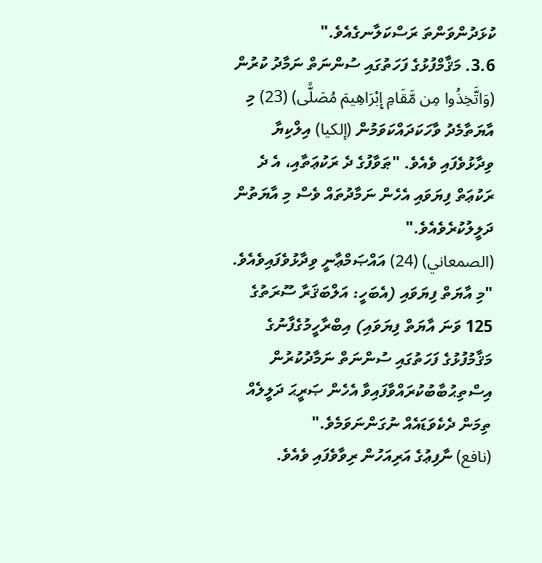ކުޅަދުންވަންތަ ރަސްކަލާނގެއެވެ."
3.6. މަޤާމްފުޅުގެ ފަހަތުގައި ސުންނަތް ނަމާދު ކުރުން
(وَاتَّخِذُوا مِن مَّقَامِ إِبْرَاهِيمَ مُصَلًّى) (23) މި އާޔަތާމެދު ވާހަކަދައްކަވަމުން (إلكيا) އިލްކިޔާ ވިދާޅުވެފައި ވެއެވެ. "ޠަވާފުގެ ދެ ރަކުޢަތާއި، އެ ދެ ރަކުޢަތް ފިޔަވައި އެހެން ނަމާދުތައް ވެސް މި އާޔަތުން ދަލީލުކުރެވެއެވެ."
(الصمعاني) (24) އައްޞަމްޢާނީ ވިދާޅުވެފައިވެއެވެ. "މި އާޔަތް ފިޔަވައި (އެބަހީ: އަލްބަޤަރާ ސޫރަތުގެ 125 ވަނަ އާޔަތް ފިޔަވައި) އިބްރާހީމުގެފާނުގެ މަޤާމުފުޅުގެ ފަހަތުގައި ސުންނަތް ނަމާދުކުރުން އިސްތިޙުބާބުކުރައްވާފައިވާ އެހެން ޞަރީޙަ ދަލީލެއް ތިމަން ދެކެވަޑައެއް ނުގަންނަވަމެވެ."
(نافع) ނާފިޢުގެ އަރިއަހުން ރިވާވެފައި ވެއެވެ.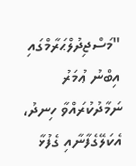"މަސްޖިދުލްޙަރާމްގައި އިބްނު ޢުމަރު ނަމާދުކުރައްވާ ހިނދު، އެކަލޭގެފާނާއި ގެފުޅާ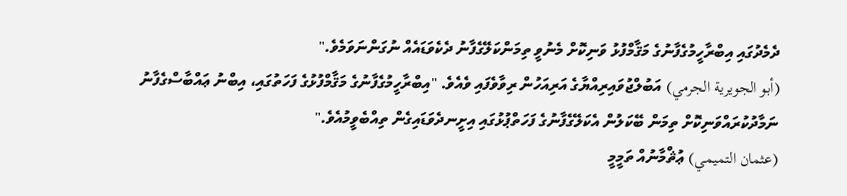ދެމެދުގައި އިބްރާހީމުގެފާނުގެ މަޤާމްފުޅު ވަނިކޮށް މެނުވީ ތިމަންކަލޭގެފާނު ދެކެވަޑައެއް ނުގަންނަވަމެވެ."
(أبو الجويرية الجرمي) އަބުލްޖުވައިރިއްޔާގެ އަރިއަހުން ރިވާވެފައި ވެއެވެ. "އިބްރާހީމުގެފާނުގެ މަޤާމްފުޅުގެ ފަހަތުގައި، އިބްނު ޢައްބާސްގެފާނު ނަމާދުކުރައްވަނިކޮށް ތިމަން ބޭކަލުން އެކަލޭގެފާނުގެ ފަހަތްޕުޅުގައި އިށީނދެވަޑައިގެން ތިއްބެވީމުއެވެ."
(عثمان التميمي) ޢުޘްމާނުއް ތަމީމީ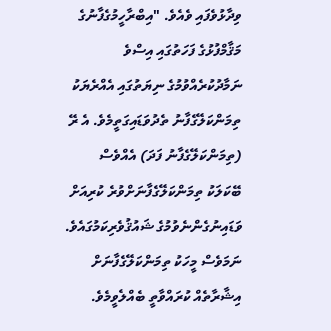ވިދާޅުވެފައި ވެއެވެ. "އިބްރާހީމުގެފާނުގެ މަޤާމްފުޅުގެ ފަހަތުގައި އިސްވެ ނަމާދުކުރެއްވުމުގެ ނިޔަތުގައި އެއްރެޔަކު ތިމަންކަލޭގެފާނު ތެދުވަޑައިގަތީމެވެ. އެ ރޭ (ތިމަންކަލޭގެފާނު ފަދަ) އެއްވެސް ބޭކަލަކު ތިމަންކަލޭގެފާނަށްވުރެ ކުރިއަށް ވަޑައިނުގެންނެވުމުގެ ޝައުޤުވެރިކަމުގައެވެ. ނަމަވެސް މީހަކު ތިމަންކަލޭގެފާނަށް އިޝާރާތެއް ކުރައްވާތީ ބެއްލެވީމެވެ.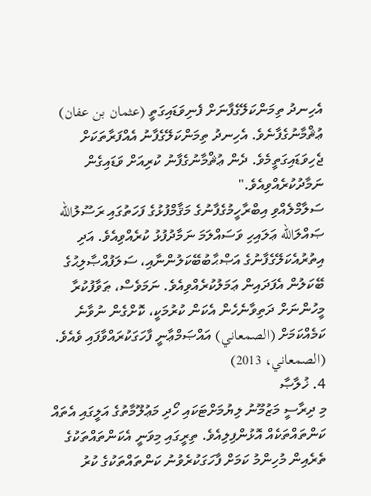އެހިނދު ތިމަންކަލޭގެފާނަށް ފެނިވަޑައިގަތީ (عثمان بن عفان) ޢުޘްމާނުގެފާނެވެ. އެހިނދު ތިމަންކަލޭގެފާނު އެއްފަރާތަކަށް ޖެހިވަޑައިގަތީމެވެ. ދެން ޢުޘްމާނުގެފާނު ކުރިއަށް ވަޑައިގެން ނަމާދުކުރެއްވިއެވެ."
ސަލާމްލެއްވި އިބްރާހީމުގެފާނުގެ މަޤާމްފުޅުގެ ފަހަތުގައި ރަސޫލުالله ޞައްލަالله ޢަލައިހި ވަސައްލަމަ ނަމާދުފުޅު ކުރެއްވިއެވެ. އަދި އިތުރުއެކަލޭގެފާނުގެ އަޞްޙާބުބޭކަލުންނާއި، ސަލަފުއްޞާލިޙުގެ ބޭކަލުން އެފަދައިން ޢަމަލުކުރެއްވިއެވެ. ނަމަވެސް، ޠަވާފުކުރާ މީހުންނަށް ދަތިވާނެހެން އެކަން ކުރުމަކީ، ކޮށްގެން ނުވާނެ ކަމެއްކަމަށް (الصمعاني) އައްޞަމްޢާނީ ފާހަގަކުރައްވާފައި ވެއެވެ. (الصمعاني، 2013)
4. ޚުލާޞާ
މި ދިރާސީ މަޒުމޫނު ލިޔުމަށްޓަކައި ހޯދި މަޢުލޫމާތުގެ އަލީގައި އެތައް ކަންތައްތަކެއް އޮޅުންފިލިއެވެ. ތިރީގައި މިވަނީ އެކަންތައްތަކުގެ ތެރެއިން މުހިންމު ކަމަށް ފާހަގަކުރެވުނު ކަންތައްތަކުގެ ކުރު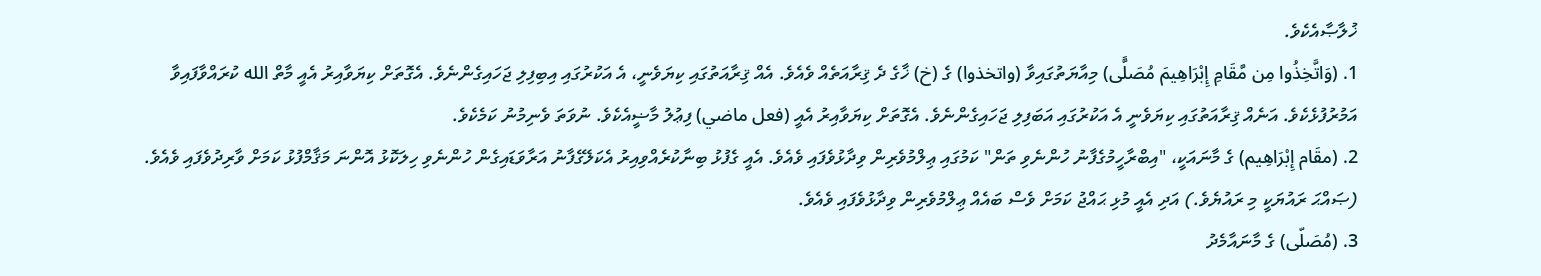ޚުލާޞާއެކެވެ.
1. (وَاتَّخِذُوا مِن مَّقَامِ إِبْرَاهِيمَ مُصَلًّى) މިއާޔަތުގައިވާ (واتخذوا) ގެ (خ) ޚާގެ ދެ ޤިރާއަތެއް ވެއެވެ. އެއް ޤިރާއަތުގައި ކިޔަވެނީ، އެ އަކުރުގައި އިބިފިލި ޖަހައިގެންނެވެ. އެގޮތަށް ކިޔަވާއިރު އެއީ މާތް الله ކުރައްވާފައިވާ އަމުރުފުޅެކެވެ. އަނެއް ޤިރާއަތުގައި ކިޔަވެނީ އެ އަކުރުގައި އަބަފިލި ޖަހައިގެންނެވެ. އެގޮތަށް ކިޔަވާއިރު އެއީ (فعل ماضي) ފިޢުލު މާޟީއެކެވެ. ނުވަތަ ވެނިމުނު ކަމެކެވެ.
2. (مقَام إِبْرَاهِيم) ގެ މާނައަކީ، "އިބްރާހީމުގެފާނު ހުންނެވި ތަން" ކަމުގައި ޢިލްމުވެރިން ވިދާޅުވެފައި ވެއެވެ. އެއީ ގެފުޅު ބިނާކުރެއްވިއިރު އެކަލޭގެފާނު އަރާވަޑައިގެން ހުންނެވި ހިލަކޮޅު އޮންނަ މަޤާމްފުޅު ކަމަށް ވާރިދުވެފައި ވެއެވެ. (ޞައްޙަ ރައުޔަކީ މި ރައުޔެވެ.) އަދި އެއީ މުޅި ޙައްޖު ކަމަށް ވެސް ބައެއް ޢިލްމުވެރިން ވިދާޅުވެފައި ވެއެވެ.
3. (مُصَلّى) ގެ މާނައާމެދު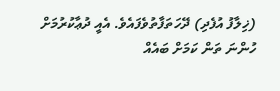(ޚިލާފު އުފެދި) ދޭހަތަފާތުވެފައެވެ. އެއީ ދުޢާކުރުމަށް ހުންނަ ތަން ކަމަށް ބައެއް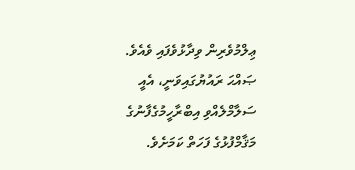ޢިލްމުވެރިން ވިދާޅުވެފައި ވެއެވެ. ޞައްޙަ ރައުޔުގައިވަނީ، އެއީ ސަލާމްލެއްވި އިބްރާހީމުގެފާނުގެ މަޤާމްފުޅުގެ ފަހަތް ކަމަށެވެ.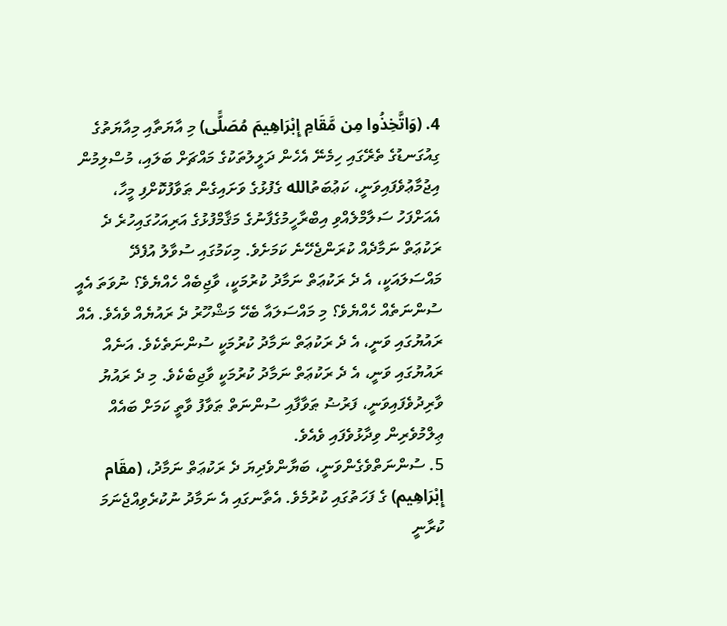4. (وَاتَّخِذُوا مِن مَّقَامِ إِبْرَاهِيمَ مُصَلًّى) މި އާޔަތާއި މިއާޔަތުގެ ގިއުގަނޑުގެ ތެރޭގައި ހިމެނޭ އެހެން ދަލީލުތަކުގެ މައްޗަށް ބަލައި، މުސްލިމުން އިޖުމާޢުވެފައިވަނީ، ކަޢުބަތުالله ގެފުޅުގެ ވަށައިގެން ޠަވާފުކޮށްފި މީހާ، އެއަށްފަހު ސަލާމްލެއްވި އިބްރާހީމުގެފާނުގެ މަޤާމްފުޅުގެ އަރިއަހުގައިހުރެ ދެ ރަކުޢަތް ނަމާދެއް ކުރަންޖެހޭނެ ކަމަށެވެ. މިކަމުގައި ސުވާލު އުފެދޭ މައްސަލައަކީ، އެ ދެ ރަކުޢަތް ނަމާދު ކުރުމަކީ، ވާޖިބެއް ހެއްޔެވެ؟ ނުވަތަ އެއީ ސުންނަތެއް ހެއްޔެވެ؟ މި މައްސަލައާ ބެހޭ މަޝްހޫރު ދެ ރައުޔެއް ވެއެވެ. އެއް ރައުޔުގައި ވަނީ، އެ ދެ ރަކުޢަތް ނަމާދު ކުރުމަކީ ސުންނަތެކެވެ. އަނެއް ރައުޔުގައި ވަނީ، އެ ދެ ރަކުޢަތް ނަމާދު ކުރުމަކީ ވާޖިބެކެވެ. މި ދެ ރައުޔު ވާރިދުވެފައިވަނީ، ފަރުޟު ޠަވާފާއި ސުންނަތް ޠަވާފު ވާތީ ކަމަށް ބައެއް ޢިލްމުވެރިން ވިދާޅުވެފައި ވެއެވެ.
5. ސުންނަތްވެގެންވަނީ، ބަޔާންވެދިޔަ ދެ ރަކުޢަތް ނަމާދު، (مقَام إِبْرَاهِيم) ގެ ފަހަތުގައި ކުރުމެވެ. އެތާނގައި އެ ނަމާދު ނުކުރެވިއްޖެނަމަ ކުރާނީ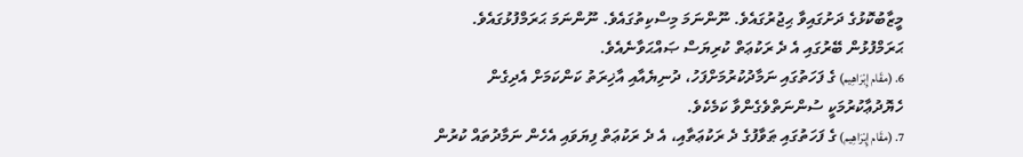މީޒާބުކޮޅުގެ ދަށުގައިވާ ޙިޖުރުގައެވެ. ނޫންނަމަ މިސްކިތުގައެވެ. ނޫންނަމަ ޙަރަމްފުޅުގައެވެ. ޙަރަމްފުޅުން ބޭރުގައި އެ ދެ ރަކުޢަތް ކުރިޔަސް ޞައްޙަވާނެއެވެ.
6. (مقَام إِبْرَاهِيم) ގެ ފަހަތުގައި ނަމާދުކުރުމަށްފަހު، ދުނިޔެއާއި އާޚިރަތު ކަންކަމަށް އެދިގެން ހެޔޮދުޢާކުރުމަކީ ސުންނަތްވެގެންވާ ކަމެކެވެ.
7. (مقَام إِبْرَاهِيم) ގެ ފަހަތުގައި ޠަވާފުގެ ދެ ރަކުޢަތާއި، އެ ދެ ރަކުޢަތް ފިޔަވައި އެހެން ނަމާދުތައް ކުރުން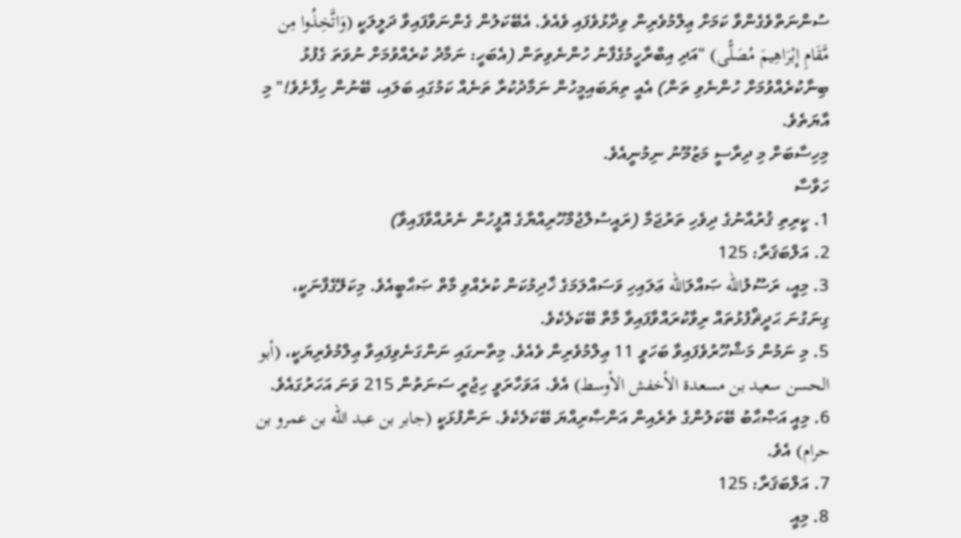ސުންނަތްވެގެންވާ ކަމަށް ޢިލްމުވެރިން ވިދާޅުވެފައި ވެއެވެ. އެބޭކަލުން ގެންނަވާފައިވާ ދަލީލަކީ (وَاتَّخِذُوا مِن مَّقَامِ إِبْرَاهِيمَ مُصَلًّى) "އަދި އިބްރާހީމުގެފާނު ހުންނެވިތަން (އެބަހީ: ނަމާދު ކުރެއްވުމަށް ނުވަތަ ގެފުޅު ބިނާކުރެއްވުމަށް ހުންނެވި ތަން) އެއީ ތިޔަބައިމީހުން ނަމާދުކުރާ ތަނެއް ކަމުގައި ބަލައި، ބޭނުން ހިފާށެވެ!" މި އާޔަތެވެ.
މިހިސާބަށް މި ދިރާސީ މަޒުމޫނު ނިމުނީއެވެ.
ހަވާސާ
1. ކީރިތި ޤުރުއާނުގެ ދިވެހި ތަރުޖަމާ (ރައީސުލްޖުމްހޫރިއްޔާގެ އޮފީހުން ނެރުއްވާފައިވާ)
2. އަލްބަޤަރާ: 125
3. މިއީ، ރަސޫލުالله ޞައްލަالله ޢަލައިހި ވަސައްލަމަގެ ޚާދިމުކަން ކުރެއްވި މާތް ޞަޙާބީއެވެ. މިކަލޭގެފާނަކީ، ގިނަގުނަ ޙަދީޘްފުޅުތައް ރިވާކުރައްވާފައިވާ މާތް ބޭކަލެކެވެ.
5. މި ނަމުން މަޝްހޫރުވެފައިވާ ބަހަވީ 11 ޢިލްމުވެރިން ވެއެވެ. މިތާނގައި ނަންގަނެވިފައިވާ ޢިލްމުވެރިޔަކީ، (أبو الحسن سعيد بن مسعدة الأخفش الأوسط) އެވެ. އަވަހާރަވީ ހިޖުރީ ސަނަތުން 215 ވަނަ އަހަރުގައެވެ.
6. މިއީ އަޞްޙާބު ބޭކަލުންގެ ތެރެއިން އަންޞާރިއްޔަ ބޭކަލެކެވެ. ނަންފުޅަކީ (جابر بن عبد الله بن عمرو بن حرام) އެވެ.
7. އަލްބަޤަރާ: 125
8. މިއީ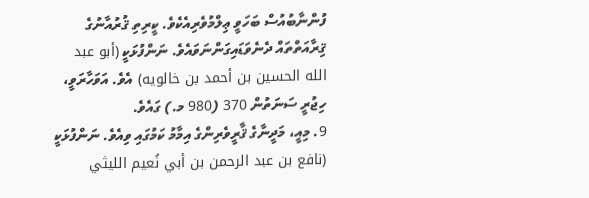ފުންނާބުއުސް ބަހަވީ ޢިލްމުވެރިއެކެވެ. ކީރިތި ޤުރުއާނުގެ ޤިރާއަތްތައް ދެނެވަޑައިގަންނަވައެވެ. ނަންފުޅަކީ (أبو عبد الله الحسين بن أحمد بن خالويه) އެވެ. އަވަހާރަވީ، ހިޖުރީ ސަނަތުން 370 (980 މ.) ގައެވެ.
9. މިއީ، މަދީނާގެ ޤާރީވެރިންގެ އިމާމު ކަމުގައި ވިއެވެ. ނަންފުޅަކީ (نافع بن عبد الرحمن بن أبي نُعيم الليثي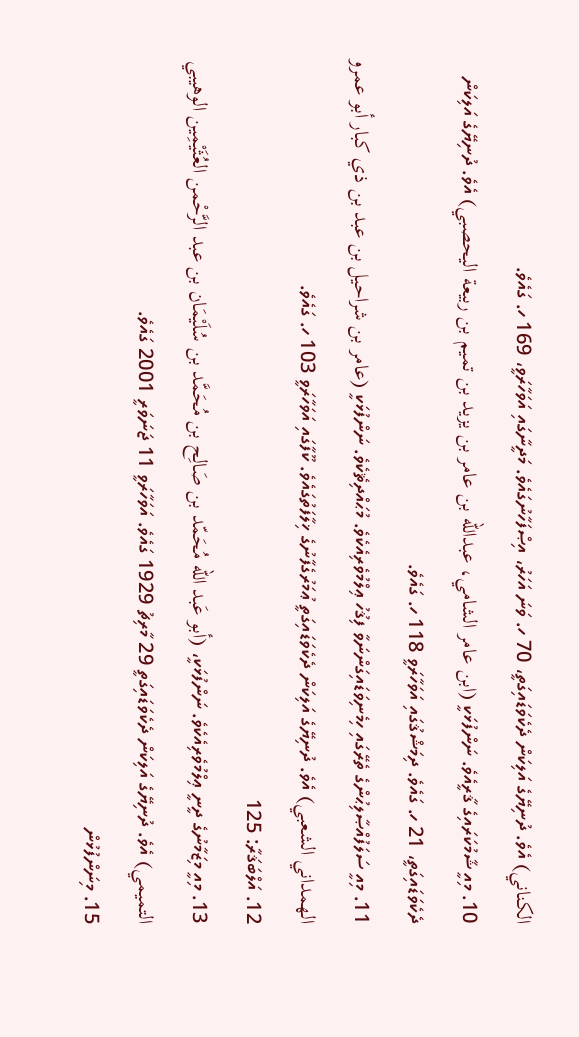الكناني) އެވެ. ދުނިޔޭގެ އަލިކަން ދެކެވަޑައިގަތީ، 70 ހ. ވަނަ އަހަރު، އިޞްފަހާނުގައެވެ. މަދީނާގައި އަވަހާރަވީ، 169 ހ. ގައެވެ.
10. މިއީ ޝާމުކަރައިގެ ޤާރީއެވެ. ނަންފުޅަކީ (ابن عامر الشامي، عبدالله بن عامر بن يزيد بن تميم بن ربيعة اليحصبي) އެވެ. ދުނިޔޭގެ އަލިކަން ދެކެވަޑައިގަތީ، 21 ހ. ގައެވެ. ދިމަޝްޤުގައި އަވަހާރަވީ 118 ހ. ގައެވެ.
11. މިއީ ސަލަފުއްޞާލިޙުންގެ ތެރޭގައި ހިމެނިވަޑައިގަންނަވާ ފިޤުހު ޢިލްމުވެރިއެކެވެ. މުޙައްދިޘެކެވެ. ނަންފުޅަކީ (عامر بن شراحيل بن عبد بن ذي كبار أبو عمرو الهمداني الشعبي) އެވެ. ދުނިޔޭގެ އަލިކަން ދެކެވަޑައިގަތީ ޢުމަރުގެފާނުގެ ޚިލާފަތުގައެވެ. ކޫފާގައި އަވަހާރަވީ 103 ހ. ގައެވެ.
12. އަލްބަޤަރާ: 125
13. މިއީ މިޒަމާނުގެ ދީނީ ޢިލްމުވެރިއެކެވެ. ނަންފުޅަކީ، (أبو عَبد الله مُحَمّد بن صَالِح بن مُحَمَّد بن سُلَيْمَان بن عبد الرَّحْمن العُثَيْمِين الوهيبي التميمي) އެވެ. ދުނިޔޭގެ އަލިކަން ދެކެވަޑައިގަތީ 29 މާރިޗު 1929 ގައެވެ. އަވަހާރަވީ 11 ޖަނަވަރީ 2001 ގައެވެ.
15. މިނަންފުޅުން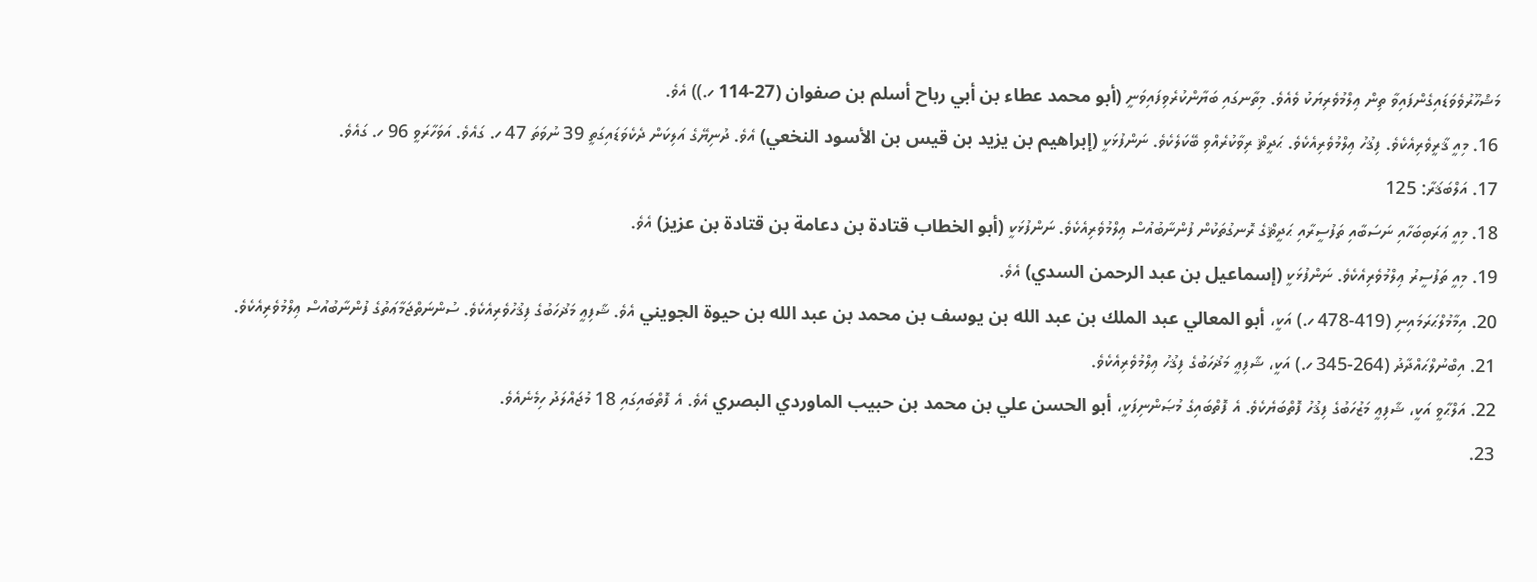މަޝްހޫރުވެވަޑައިގެންފައިވާ ތިން ޢިލްމުވެރިޔަކު ވެއެވެ. މިތާނގައި ބަޔާންކުރެވިފައިވަނީ (أبو محمد عطاء بن أبي رباح أسلم بن صفوان (27-114 ހ.)) އެވެ.
16. މިއީ ޤާރީވެރިއެކެވެ. ފިޤުހު ޢިލްމުވެރިއެކެވެ. ޙަދީޘް ރިވާކުރެއްވި ބޭކަލެކެވެ. ނަންފުޅަކީ (إبراهيم بن يزيد بن قيس بن الأسود النخعي) އެވެ. ދުނިޔޭގެ އަލިކަން ދެކެވަޑައިގަތީ 39 ނުވަތަ 47 ހ. ގައެވެ. އަވަހާރަވީ 96 ހ. ގައެވެ.
17. އަލްބަޤަރާ: 125
18. މިއީ ޢަރަބިބަހާއި ނަސަބާއި ތަފުސީރާއި ޙަދީޘްގެ ރޮނގުތަކުން ފުންނާބުއުސް ޢިލްމުވެރިއެކެވެ. ނަންފުޅަކީ (أبو الخطاب قتادة بن دعامة بن قتادة بن عزيز) އެވެ.
19. މިއީ ތަފުސީރު ޢިލްމުވެރިއެކެވެ. ނަންފުޅަކީ (إسماعيل بن عبد الرحمن السدي) އެވެ.
20. އިމާމުލްޙަރަމައިނި (419-478 ހ.) އަކީ، أبو المعالي عبد الملك بن عبد الله بن يوسف بن محمد بن عبد الله بن حيوة الجويني އެވެ. ޝާފިޢީ މަޛުހަބުގެ ފިޤުހުވެރިއެކެވެ. ސުންނަތްޖަމާޢަތުގެ ފުންނާބުއުސް ޢިލްމުވެރިއެކެވެ.
21. އިބްނުލްޙައްދާދު (264-345 ހ.) އަކީ، ޝާފިޢީ މަޛުހަބުގެ ފިޤުހު ޢިލްމުވެރިއެކެވެ.
22. އަލްޙާވީ އަކީ، ޝާފިޢީ މަޒުހަބުގެ ފިޤުހު ފޮތްބަޔެކެވެ. އެ ފޮތްބައިގެ މުޞަންނިފަކީ، أبو الحسن علي بن محمد بن حبيب الماوردي البصري އެވެ. އެ ފޮތްބައިގައި 18 މުޖައްލަދު ހިމެނެއެވެ.
23.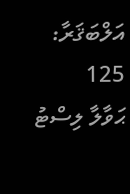އަލްބަޤަރާ: 125
ޙަވާލާ ލިސްޓު